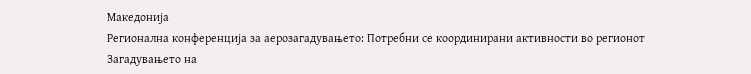Македонија
Регионална конференција за аерозагадувањето: Потребни се координирани активности во регионот
Загадувањето на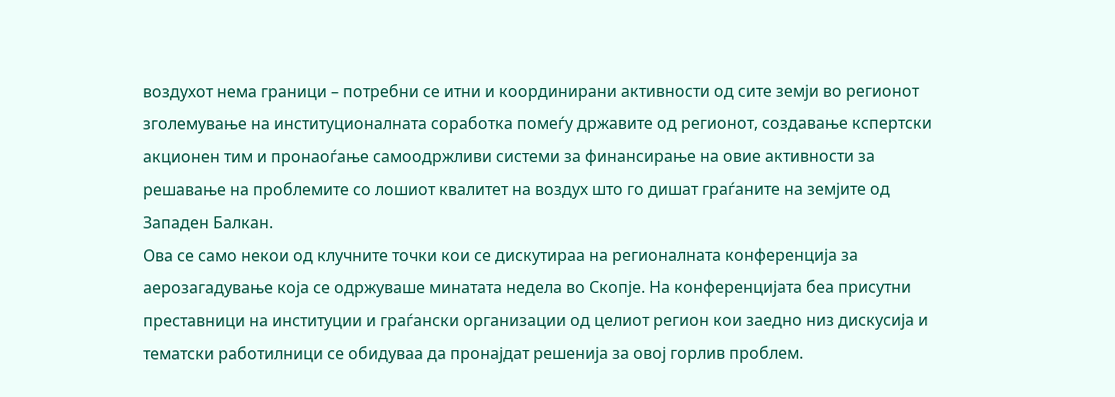воздухот нема граници – потребни се итни и координирани активности од сите земји во регионот
зголемување на институционалната соработка помеѓу државите од регионот, создавање кспертски акционен тим и пронаоѓање самоодржливи системи за финансирање на овие активности за решавање на проблемите со лошиот квалитет на воздух што го дишат граѓаните на земјите од Западен Балкан.
Ова се само некои од клучните точки кои се дискутираа на регионалната конференција за аерозагадување која се одржуваше минатата недела во Скопје. На конференцијата беа присутни преставници на институции и граѓански организации од целиот регион кои заедно низ дискусија и тематски работилници се обидуваа да пронајдат решенија за овој горлив проблем.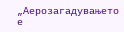„Аерозагадувањето е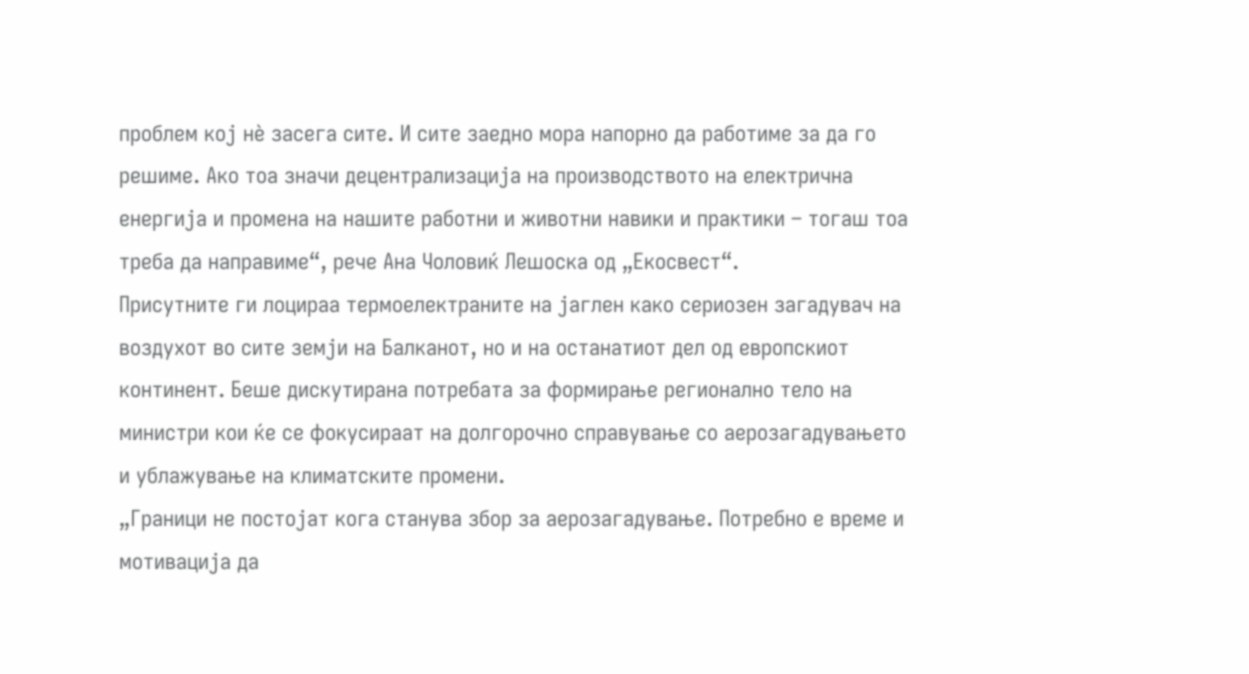проблем кој нè засега сите. И сите заедно мора напорно да работиме за да го решиме. Ако тоа значи децентрализација на производството на електрична енергија и промена на нашите работни и животни навики и практики – тогаш тоа треба да направиме“, рече Ана Чоловиќ Лешоска од „Екосвест“.
Присутните ги лоцираа термоелектраните на јаглен како сериозен загадувач на воздухот во сите земји на Балканот, но и на останатиот дел од европскиот континент. Беше дискутирана потребата за формирање регионално тело на министри кои ќе се фокусираат на долгорочно справување со аерозагадувањето и ублажување на климатските промени.
„Граници не постојат кога станува збор за аерозагадување. Потребно е време и мотивација да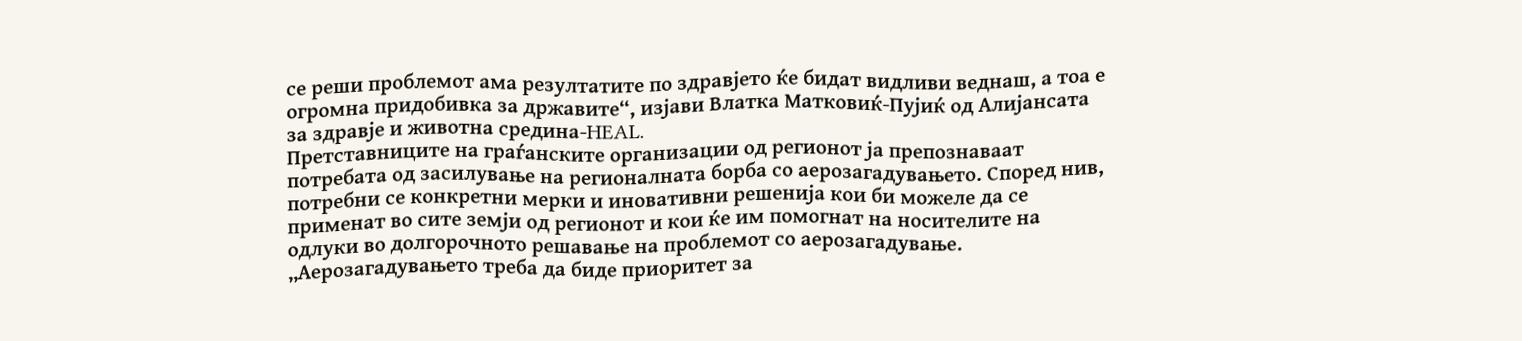се реши проблемот ама резултатите по здравјето ќе бидат видливи веднаш, а тоа е огромна придобивка за државите“, изјави Влатка Матковиќ-Пујиќ од Алијансата за здравје и животна средина-HEAL.
Претставниците на граѓанските организации од регионот ја препознаваат потребата од засилување на регионалната борба со аерозагадувањето. Според нив, потребни се конкретни мерки и иновативни решенија кои би можеле да се применат во сите земји од регионот и кои ќе им помогнат на носителите на одлуки во долгорочното решавање на проблемот со аерозагадување.
„Аерозагадувањето треба да биде приоритет за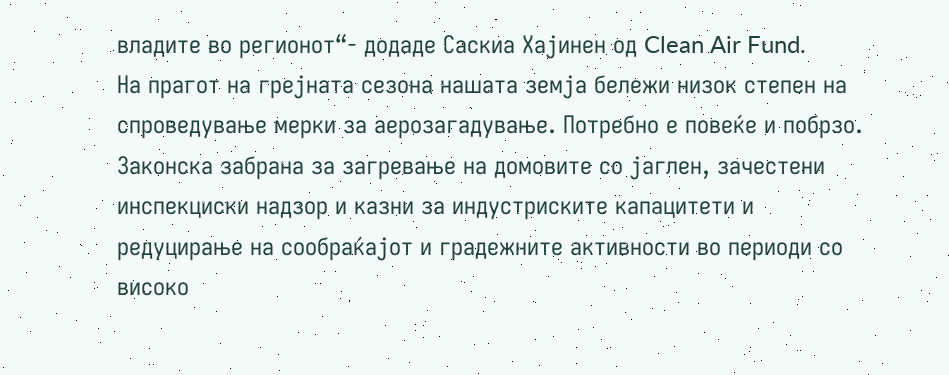владите во регионот“- додаде Саскиа Хајинен од Clean Air Fund.
На прагот на грејната сезона нашата земја бележи низок степен на спроведување мерки за аерозагадување. Потребно е повеќе и побрзо. Законска забрана за загревање на домовите со јаглен, зачестени инспекциски надзор и казни за индустриските капацитети и редуцирање на сообраќајот и градежните активности во периоди со високо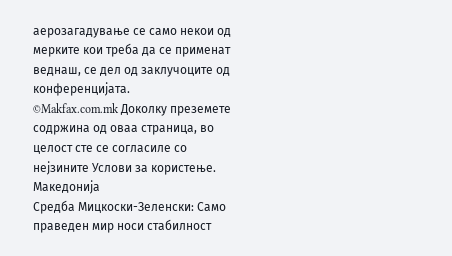аерозагадување се само некои од мерките кои треба да се применат веднаш, се дел од заклучоците од конференцијата.
©Makfax.com.mk Доколку преземете содржина од оваа страница, во целост сте се согласиле со нејзините Услови за користење.
Македонија
Средба Мицкоски-Зеленски: Само праведен мир носи стабилност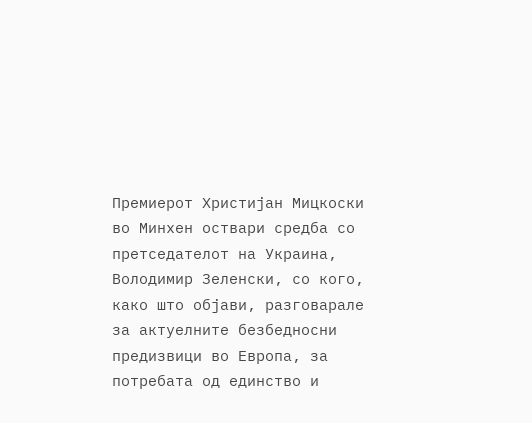Премиерот Христијан Мицкоски во Минхен оствари средба со претседателот на Украина, Володимир Зеленски, со кого, како што објави, разговарале за актуелните безбедносни предизвици во Европа, за потребата од единство и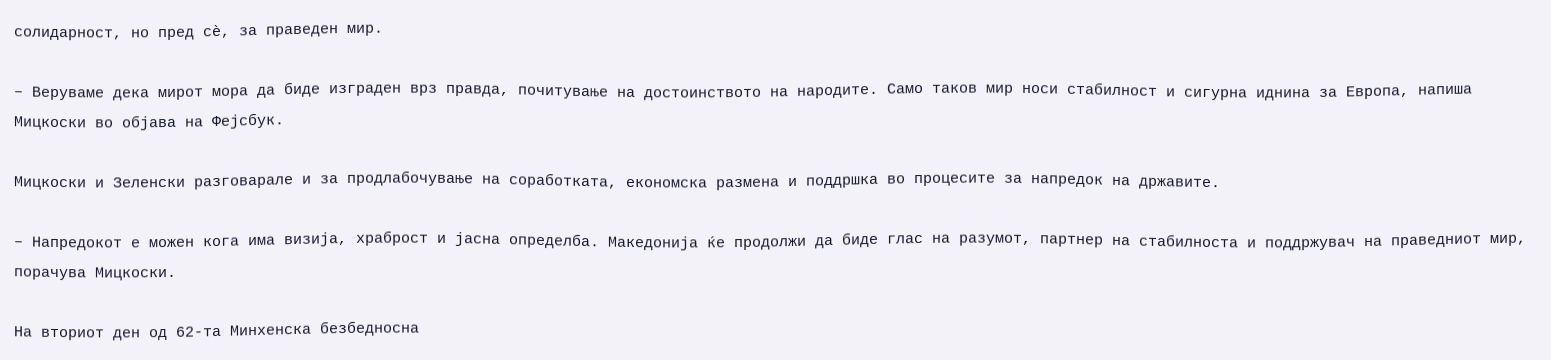солидарност, но пред сè, за праведен мир.

– Веруваме дека мирот мора да биде изграден врз правда, почитување на достоинството на народите. Само таков мир носи стабилност и сигурна иднина за Европа, напиша Мицкоски во објава на Фејсбук.

Мицкоски и Зеленски разговарале и за продлабочување на соработката, економска размена и поддршка во процесите за напредок на државите.

– Напредокот е можен кога има визија, храброст и јасна определба. Македонија ќе продолжи да биде глас на разумот, партнер на стабилноста и поддржувач на праведниот мир, порачува Мицкоски.

На вториот ден од 62-та Минхенска безбедносна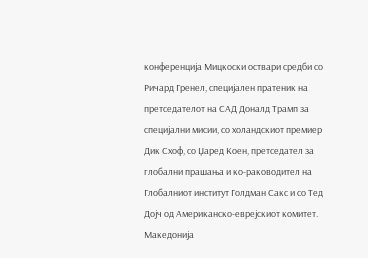конференција Мицкоски оствари средби со Ричард Гренел, специјален пратеник на претседателот на САД Доналд Трамп за специјални мисии, со холандскиот премиер Дик Схоф, со Џаред Коен, претседател за глобални прашања и ко-раководител на Глобалниот институт Голдман Сакс и со Тед Дојч од Американско-еврејскиот комитет.
Македонија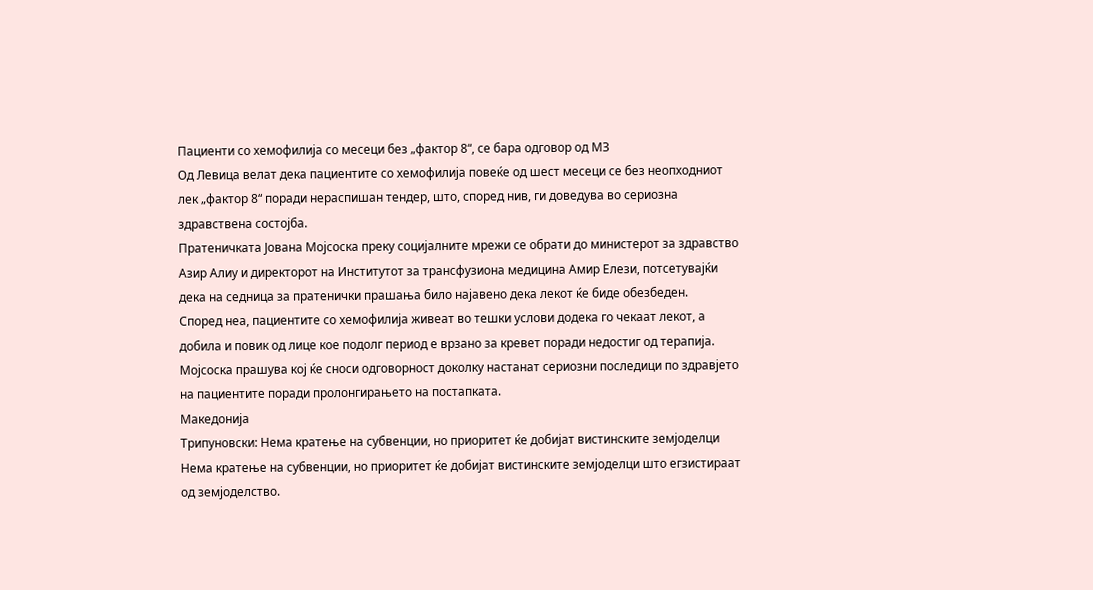Пациенти со хемофилија со месеци без „фактор 8“, се бара одговор од МЗ
Од Левица велат дека пациентите со хемофилија повеќе од шест месеци се без неопходниот лек „фактор 8“ поради нераспишан тендер, што, според нив, ги доведува во сериозна здравствена состојба.
Пратеничката Јована Мојсоска преку социјалните мрежи се обрати до министерот за здравство Азир Алиу и директорот на Институтот за трансфузиона медицина Амир Елези, потсетувајќи дека на седница за пратенички прашања било најавено дека лекот ќе биде обезбеден.
Според неа, пациентите со хемофилија живеат во тешки услови додека го чекаат лекот, а добила и повик од лице кое подолг период е врзано за кревет поради недостиг од терапија.
Мојсоска прашува кој ќе сноси одговорност доколку настанат сериозни последици по здравјето на пациентите поради пролонгирањето на постапката.
Македонија
Трипуновски: Нема кратење на субвенции, но приоритет ќе добијат вистинските земјоделци
Нема кратење на субвенции, но приоритет ќе добијат вистинските земјоделци што егзистираат од земјоделство.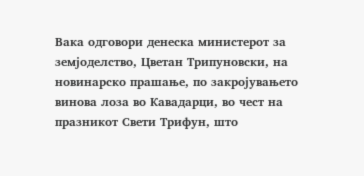Вака одговори денеска министерот за земјоделство, Цветан Трипуновски, на новинарско прашање, по закројувањето винова лоза во Кавадарци, во чест на празникот Свети Трифун, што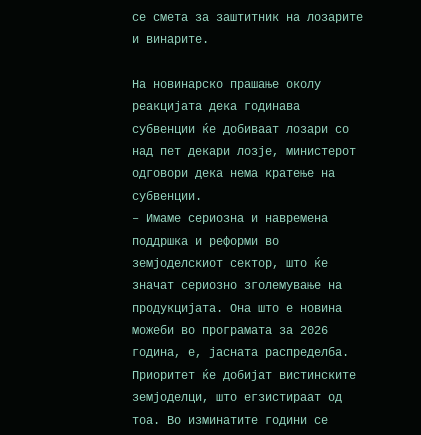се смета за заштитник на лозарите и винарите.

На новинарско прашање околу реакцијата дека годинава субвенции ќе добиваат лозари со над пет декари лозје, министерот одговори дека нема кратење на субвенции.
– Имаме сериозна и навремена поддршка и реформи во земјоделскиот сектор, што ќе значат сериозно зголемување на продукцијата. Она што е новина можеби во програмата за 2026 година, е, јасната распределба. Приоритет ќе добијат вистинските земјоделци, што егзистираат од тоа. Во изминатите години се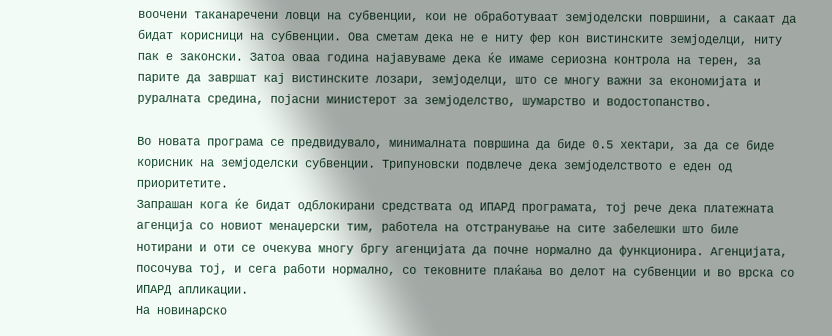воочени таканаречени ловци на субвенции, кои не обработуваат земјоделски површини, а сакаат да бидат корисници на субвенции. Ова сметам дека не е ниту фер кон вистинските земјоделци, ниту пак е законски. Затоа оваа година најавуваме дека ќе имаме сериозна контрола на терен, за парите да завршат кај вистинските лозари, земјоделци, што се многу важни за економијата и руралната средина, појасни министерот за земјоделство, шумарство и водостопанство.

Во новата програма се предвидувало, минималната површина да биде 0.5 хектари, за да се биде корисник на земјоделски субвенции. Трипуновски подвлече дека земјоделството е еден од приоритетите.
Запрашан кога ќе бидат одблокирани средствата од ИПАРД програмата, тој рече дека платежната агенција со новиот менаџерски тим, работела на отстранување на сите забелешки што биле нотирани и оти се очекува многу бргу агенцијата да почне нормално да функционира. Агенцијата, посочува тој, и сега работи нормално, со тековните плаќања во делот на субвенции и во врска со ИПАРД апликации.
На новинарско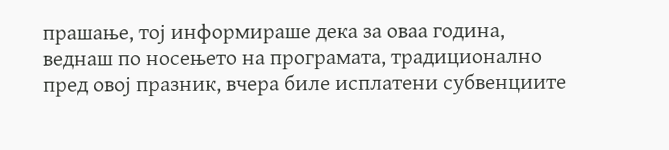прашање, тој информираше дека за оваа година, веднаш по носењето на програмата, традиционално пред овој празник, вчера биле исплатени субвенциите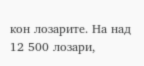кон лозарите. На над 12 500 лозари,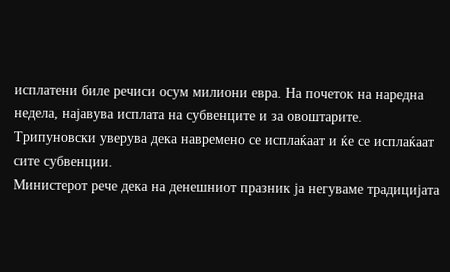исплатени биле речиси осум милиони евра. На почеток на наредна недела, најавува исплата на субвенците и за овоштарите.
Трипуновски уверува дека навремено се исплаќаат и ќе се исплаќаат сите субвенции.
Министерот рече дека на денешниот празник ја негуваме традицијата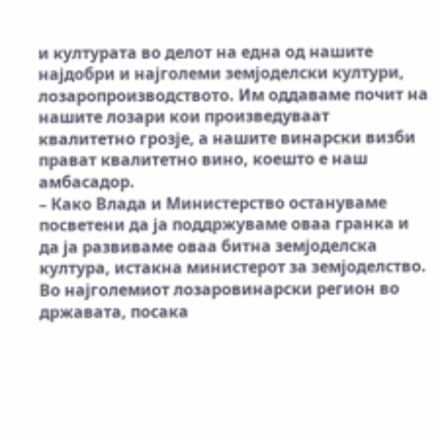и културата во делот на една од нашите најдобри и најголеми земјоделски култури, лозаропроизводството. Им оддаваме почит на нашите лозари кои произведуваат квалитетно грозје, а нашите винарски визби прават квалитетно вино, коешто е наш амбасадор.
– Како Влада и Министерство остануваме посветени да ја поддржуваме оваа гранка и да ја развиваме оваа битна земјоделска култура, истакна министерот за земјоделство.
Во најголемиот лозаровинарски регион во државата, посака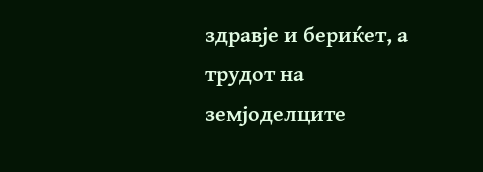здравје и бериќет, а трудот на земјоделците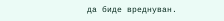да биде вреднуван.